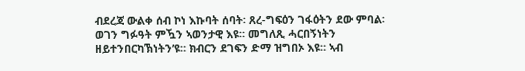ብደረጃ ውልቀ ሰብ ኮነ እኩባት ሰባት፡ ጸረ-ግፍዕን ገፋዕትን ደው ምባል፡ ወገን ግፉዓት ምዃን ኣወንታዊ እዩ። መግለጺ ሓርበኝነትን ዘይተንበርካኽነትን’ዩ። ክብርን ደገፍን ድማ ዝግበኦ እዩ። ኣብ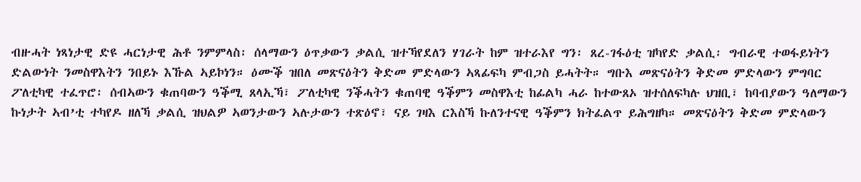ብዙሓት ነጻነታዊ ድዩ ሓርነታዊ ሕቶ ንምምላስ፡ ሰላማውን ዕጥቃውን ቃልሲ ዝተኻየደለን ሃገራት ከም ዝተራእየ ግን፡ ጸረ-ገፋዕቲ ዝካየድ ቃልሲ፡ ግብራዊ ተወፋይነትን ድልውነት ንመስዋእትን ንበይኑ እኹል ኣይኮነን። ዕሙቕ ዝበለ መጽናዕትን ቅድመ ምድላውን ኣጻፊፍካ ምብጋስ ይሓትት። ግቡእ መጽናዕትን ቅድመ ምድላውን ምግባር ፖለቲካዊ ተፈጥሮ፡ ሰብኣውን ቁጠባውን ዓቕሚ ጸላኢኻ፣ ፖለቲካዊ ንቕሓትን ቁጠባዊ ዓቕምን መስዋእቲ ከፊልካ ሓራ ከተውጸኦ ዝተሰለፍካሉ ህዝቢ፣ ከባብያውን ዓለማውን ኩነታት ኣብ’ቲ ተካየዶ ዘለኻ ቃልሲ ዝህልዎ ኣወንታውን ኣሉታውን ተጽዕኖ፣ ናይ ገዛእ ርእስኻ ኩለንተናዊ ዓቕምን ክትፈልጥ ይሕግዘካ። መጽናዕትን ቅድመ ምድላውን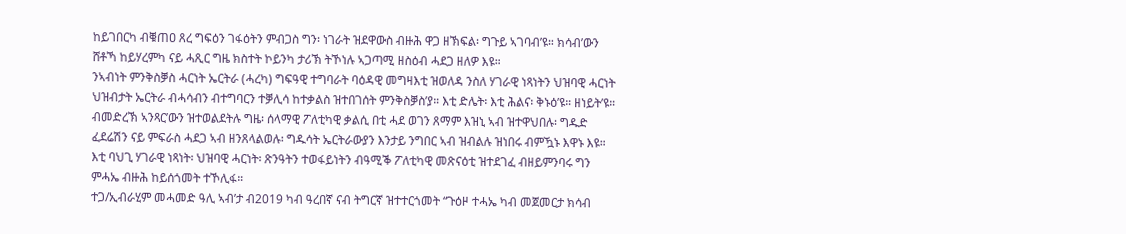ከይገበርካ ብቑጠዐ ጸረ ግፍዕን ገፋዕትን ምብጋስ ግን፡ ነገራት ዝደዋውስ ብዙሕ ዋጋ ዘኽፍል፡ ግጉይ ኣገባብ’ዩ። ክሳብ’ውን ሸቶኻ ከይሃረምካ ናይ ሓጺር ግዜ ክስተት ኮይንካ ታሪኽ ትኾነሉ ኣጋጣሚ ዘስዕብ ሓደጋ ዘለዎ እዩ።
ንኣብነት ምንቅስቓስ ሓርነት ኤርትራ (ሓረካ) ግፍዓዊ ተግባራት ባዕዳዊ መግዛእቲ ዝወለዳ ንስለ ሃገራዊ ነጻነትን ህዝባዊ ሓርነት ህዝብታት ኤርትራ ብሓሳብን ብተግባርን ተቓሊሳ ከተቃልስ ዝተበገሰት ምንቅስቓስ’ያ። እቲ ድሌት፡ እቲ ሕልና፡ ቅኑዕ’ዩ። ዘነይት’ዩ። ብመድረኽ ኣንጻር’ውን ዝተወልደትሉ ግዜ፡ ሰላማዊ ፖለቲካዊ ቃልሲ በቲ ሓደ ወገን ጸማም እዝኒ ኣብ ዝተዋህበሉ፡ ግዱድ ፈደሬሽን ናይ ምፍራስ ሓደጋ ኣብ ዘንጸላልወሉ፡ ግዱሳት ኤርትራውያን እንታይ ንግበር ኣብ ዝብልሉ ዝነበሩ ብምዃኑ እዋኑ እዩ። እቲ ባህጊ ሃገራዊ ነጻነት፡ ህዝባዊ ሓርነት፡ ጽንዓትን ተወፋይነትን ብዓሚቕ ፖለቲካዊ መጽናዕቲ ዝተደገፈ ብዘይምንባሩ ግን ምሓኤ ብዙሕ ከይሰጎመት ተኾሊፋ።
ተጋ/ኢብራሂም መሓመድ ዓሊ ኣብ’ታ ብ2019 ካብ ዓረበኛ ናብ ትግርኛ ዝተተርጎመት “ጉዕዞ ተሓኤ ካብ መጀመርታ ክሳብ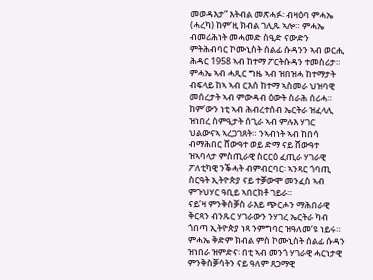መወዳእታ” እትብል መጽሓፉ፡ ብዛዕባ ምሓኤ (ሓረካ) ከም’ዚ ክብል ገሊጹ ኣሎ። ምሓኤ ብመሪሕነት መሓመድ ስዒድ ናውድን ምትሕብባር ኮሙኒስት ሰልፊ ሱዳንን ኣብ ወርሒ ሕዳር 1958 ኣብ ከተማ ፖርትሱዳን ተመስሪታ። ምሓኤ ኣብ ሓጺር ግዜ ኣብ ዝበዝሓ ከተማታት ብፍላይ ከኣ ኣብ ርእሰ ከተማ ኣስመራ ህዝባዊ መሰረታት ኣብ ምውዳብ ዕውት ስራሕ ሰሪሓ። ከም’ውን ነቲ ኣብ ሕብረተሰብ ኤርትራ ዝፈላሊ ዝነበረ ስምዒታት ሰጊራ ኣብ ምሉእ ሃገር ህልውናኣ ኣረጋገጸት። ንኣብነት ኣብ ከበሳ ብማሕበር ሸውዓተ ወይ ድማ ናይ ሸውዓተ ዝኣባላታ ምስጢራዊ ስርርዕ ፈጢራ ሃገራዊ ፖለቲካዊ ንቕሓት ብምብርባር፡ ኣንጻር ጎባጢ ስርዓት ኢትዮጵያ ናይ ተቓውሞ መንፈስ ኣብ ምጉህሃር ዓቢይ ኣበርክቶ ገይራ።
ናይ’ዛ ምንቅስቓስ ራእይ ጭርሖን ማሕበራዊ ቅርጻን ብንጹር ሃገራውን ንሃገረ ኤርትራ ካብ ጎበጣ ኢትዮጵያ ነጻ ንምግባር ዝዓለመ’ዩ ነይሩ። ምሓኤ ቅድም ክብል ምስ ኮሙኒስት ሰልፊ ሱዳን ዝነበራ ዝምድና፡ በቲ ኣብ መንጎ ሃገራዊ ሓርነታዊ ምንቅስቓሳትን ናይ ዓለም ጸጋማዊ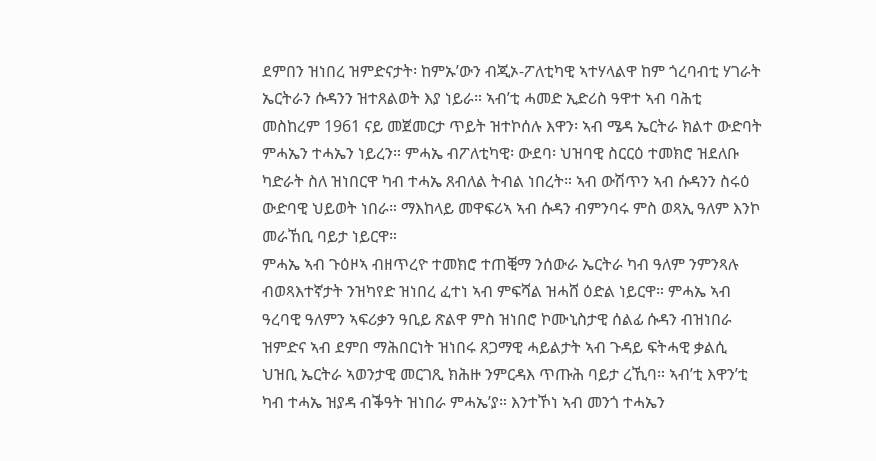ደምበን ዝነበረ ዝምድናታት፡ ከምኡ’ውን ብጂኦ-ፖለቲካዊ ኣተሃላልዋ ከም ጎረባብቲ ሃገራት ኤርትራን ሱዳንን ዝተጸልወት እያ ነይራ። ኣብ’ቲ ሓመድ ኢድሪስ ዓዋተ ኣብ ባሕቲ መስከረም 1961 ናይ መጀመርታ ጥይት ዝተኮሰሉ እዋን፡ ኣብ ሜዳ ኤርትራ ክልተ ውድባት ምሓኤን ተሓኤን ነይረን። ምሓኤ ብፖለቲካዊ፡ ውደባ፡ ህዝባዊ ስርርዕ ተመክሮ ዝደለቡ ካድራት ስለ ዝነበርዋ ካብ ተሓኤ ጸብለል ትብል ነበረት። ኣብ ውሽጥን ኣብ ሱዳንን ስሩዕ ውድባዊ ህይወት ነበራ። ማእከላይ መዋፍሪኣ ኣብ ሱዳን ብምንባሩ ምስ ወጻኢ ዓለም እንኮ መራኸቢ ባይታ ነይርዋ።
ምሓኤ ኣብ ጉዕዞኣ ብዘጥረዮ ተመክሮ ተጠቒማ ንሰውራ ኤርትራ ካብ ዓለም ንምንጻሉ ብወጻእተኛታት ንዝካየድ ዝነበረ ፈተነ ኣብ ምፍሻል ዝሓሸ ዕድል ነይርዋ። ምሓኤ ኣብ ዓረባዊ ዓለምን ኣፍሪቃን ዓቢይ ጽልዋ ምስ ዝነበሮ ኮሙኒስታዊ ሰልፊ ሱዳን ብዝነበራ ዝምድና ኣብ ደምበ ማሕበርነት ዝነበሩ ጸጋማዊ ሓይልታት ኣብ ጉዳይ ፍትሓዊ ቃልሲ ህዝቢ ኤርትራ ኣወንታዊ መርገጺ ክሕዙ ንምርዳእ ጥጡሕ ባይታ ረኺባ። ኣብ’ቲ እዋን’ቲ ካብ ተሓኤ ዝያዳ ብቕዓት ዝነበራ ምሓኤ’ያ። እንተኾነ ኣብ መንጎ ተሓኤን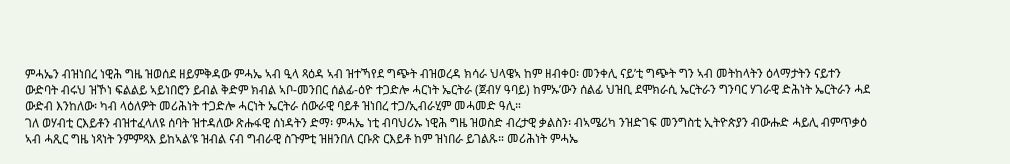ምሓኤን ብዝነበረ ነዊሕ ግዜ ዝወሰደ ዘይምቅዳው ምሓኤ ኣብ ዒላ ጻዕዳ ኣብ ዝተኻየደ ግጭት ብዝወረዳ ክሳራ ህላዌኣ ከም ዘብቀዐ፡ መንቀሊ ናይ’ቲ ግጭት ግን ኣብ መትከላትን ዕላማታትን ናይተን ውድባት ብሩህ ዝኾነ ፍልልይ ኣይነበሮን ይብል ቅድም ክብል ኣቦ-መንበር ሰልፊ-ዕዮ ተጋድሎ ሓርነት ኤርትራ (ጀብሃ ዓባይ) ከምኡ’ውን ሰልፊ ህዝቢ ደሞክራሲ ኤርትራን ግንባር ሃገራዊ ድሕነት ኤርትራን ሓደ ውድብ እንከለው፡ ካብ ላዕለዎት መሪሕነት ተጋድሎ ሓርነት ኤርትራ ሰውራዊ ባይቶ ዝነበረ ተጋ/ኢብራሂም መሓመድ ዓሊ።
ገለ ወሃብቲ ርእይቶን ብዝተፈላለዩ ሰባት ዝተዳለው ጽሑፋዊ ሰነዳትን ድማ፡ ምሓኤ ነቲ ብባህሪኡ ነዊሕ ግዜ ዝወስድ ብረታዊ ቃልስን፡ ብኣሜሪካ ንዝድገፍ መንግስቲ ኢትዮጵያን ብውሑድ ሓይሊ ብምጥቃዕ ኣብ ሓጺር ግዜ ነጻነት ንምምጻእ ይከኣል’ዩ ዝብል ናብ ግብራዊ ስጉምቲ ዝዘንበለ ርቡጽ ርእይቶ ከም ዝነበራ ይገልጹ። መሪሕነት ምሓኤ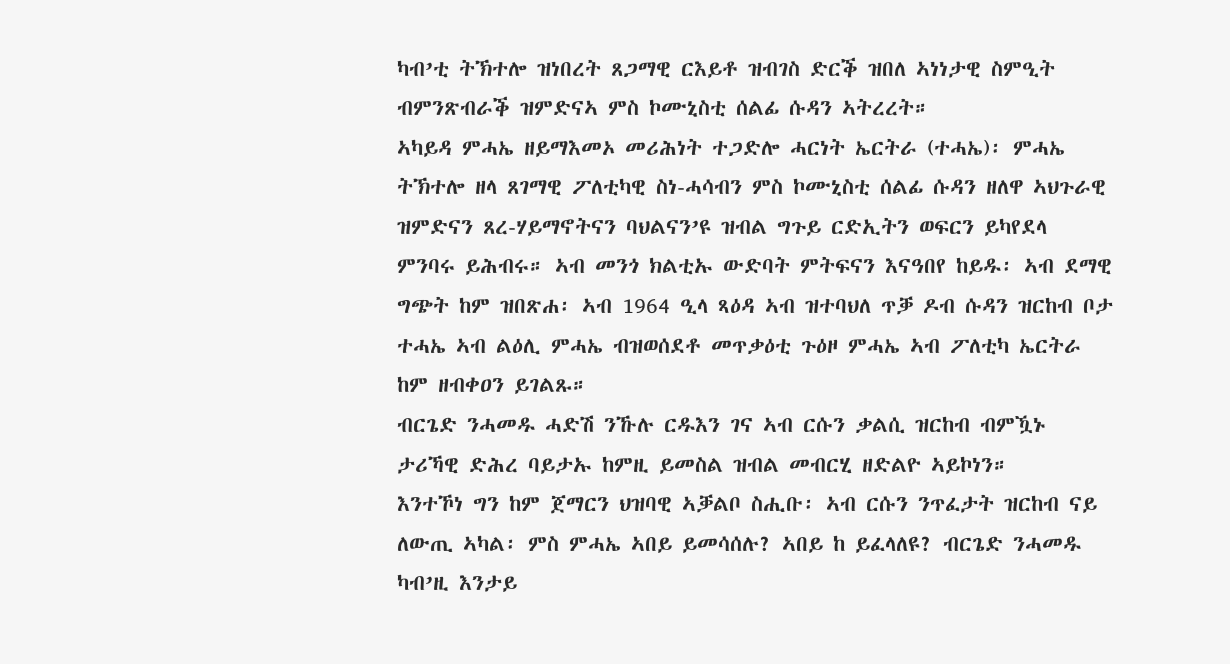ካብ’ቲ ትኽተሎ ዝነበረት ጸጋማዊ ርእይቶ ዝብገስ ድርቕ ዝበለ ኣነነታዊ ስምዒት ብምንጽብራቕ ዝምድናኣ ምስ ኮሙኒስቲ ሰልፊ ሱዳን ኣትረረት።
ኣካይዳ ምሓኤ ዘይማእመኦ መሪሕነት ተጋድሎ ሓርነት ኤርትራ (ተሓኤ)፡ ምሓኤ ትኽተሎ ዘላ ጸገማዊ ፖለቲካዊ ስነ-ሓሳብን ምስ ኮሙኒስቲ ሰልፊ ሱዳን ዘለዋ ኣህጉራዊ ዝምድናን ጸረ-ሃይማኖትናን ባህልናን’ዩ ዝብል ግጉይ ርድኢትን ወፍርን ይካየደላ ምንባሩ ይሕብሩ። ኣብ መንጎ ክልቲኡ ውድባት ምትፍናን እናዓበየ ከይዱ፡ ኣብ ደማዊ ግጭት ከም ዝበጽሐ፡ ኣብ 1964 ዒላ ጻዕዳ ኣብ ዝተባህለ ጥቓ ዶብ ሱዳን ዝርከብ ቦታ ተሓኤ ኣብ ልዕሊ ምሓኤ ብዝወሰደቶ መጥቃዕቲ ጉዕዞ ምሓኤ ኣብ ፖለቲካ ኤርትራ ከም ዘብቀዐን ይገልጹ።
ብርጌድ ንሓመዱ ሓድሽ ንኹሉ ርዱእን ገና ኣብ ርሱን ቃልሲ ዝርከብ ብምዃኑ ታሪኻዊ ድሕረ ባይታኡ ከምዚ ይመስል ዝብል መብርሂ ዘድልዮ ኣይኮነን።
እንተኾነ ግን ከም ጀማርን ህዝባዊ ኣቓልቦ ስሒቡ፡ ኣብ ርሱን ንጥፈታት ዝርከብ ናይ ለውጢ ኣካል፡ ምስ ምሓኤ ኣበይ ይመሳሰሉ? ኣበይ ከ ይፈላለዩ? ብርጌድ ንሓመዱ ካብ’ዚ እንታይ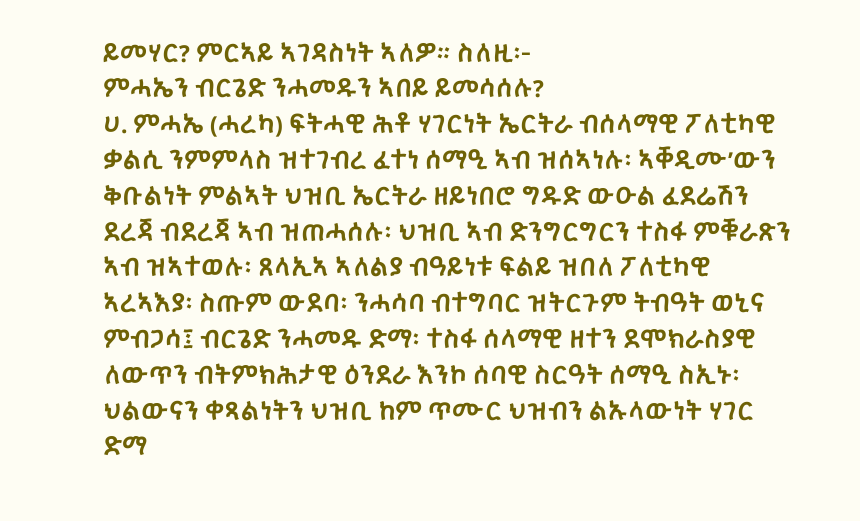ይመሃር? ምርኣይ ኣገዳስነት ኣለዎ። ስለዚ፡-
ምሓኤን ብርጌድ ንሓመዱን ኣበይ ይመሳሰሉ?
ሀ. ምሓኤ (ሓረካ) ፍትሓዊ ሕቶ ሃገርነት ኤርትራ ብሰላማዊ ፖለቲካዊ ቃልሲ ንምምላስ ዝተገብረ ፈተነ ሰማዒ ኣብ ዝሰኣነሉ፡ ኣቐዲሙ’ውን ቅቡልነት ምልኣት ህዝቢ ኤርትራ ዘይነበሮ ግዱድ ውዑል ፈደሬሽን ደረጃ ብደረጃ ኣብ ዝጠሓሰሉ፡ ህዝቢ ኣብ ድንግርግርን ተስፋ ምቑራጽን ኣብ ዝኣተወሉ፡ ጸላኢኣ ኣለልያ ብዓይነቱ ፍልይ ዝበለ ፖለቲካዊ ኣረኣእያ፡ ስጡም ውደባ፡ ንሓሳባ ብተግባር ዝትርጉም ትብዓት ወኒና ምብጋሳ፤ ብርጌድ ንሓመዱ ድማ፡ ተስፋ ሰላማዊ ዘተን ደሞክራስያዊ ለውጥን ብትምክሕታዊ ዕንደራ እንኮ ሰባዊ ስርዓት ሰማዒ ስኢኑ፡ ህልውናን ቀጻልነትን ህዝቢ ከም ጥሙር ህዝብን ልኡላውነት ሃገር ድማ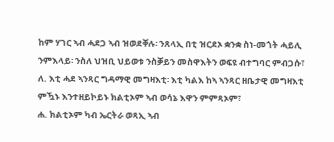ከም ሃገር ኣብ ሓደጋ ኣብ ዝወደቐሉ፡ ንጸላኢ በቲ ዝርደኦ ቋንቋ ስነ-መጎት ሓይሊ ንምእላይ፡ ንስለ ህዝቢ ህይወቱ ንስቓይን መስዋእትን ወፍዩ ብተግባር ምብጋሱ፣
ለ. እቲ ሓደ ኣንጻር ግዳማዊ መግዛእቲ፡ እቲ ካልእ ከኣ ኣንጻር ዘቤታዊ መግዛእቲ ምዃኑ እንተዘይኮይኑ ክልቲኦም ኣብ ወሳኔ እዋን ምምጻኦም፣
ሐ. ክልቲኦም ካብ ኤርትራ ወጻኢ ኣብ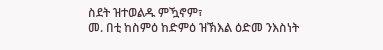ስደት ዝተወልዱ ምዃኖም፣
መ. በቲ ከስምዕ ከድምዕ ዝኽእል ዕድመ ንእስነት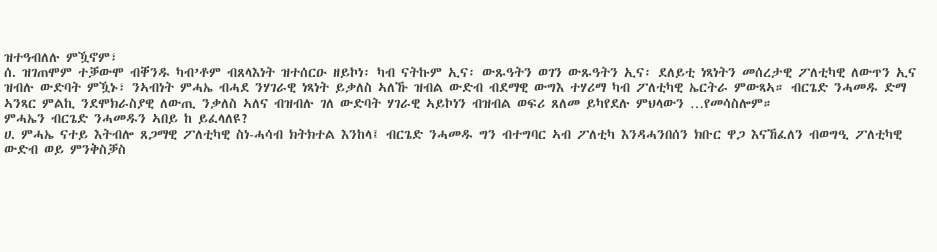ዝተዓብለሉ ምዃኖም፣
ሰ. ዝገጠሞም ተቓውሞ ብቐንዱ ካብ’ቶም ብጸላእነት ዝተሰርዑ ዘይኮነ፡ ካብ ናትኩም ኢና፡ ውጹዓትን ወገን ውጹዓትን ኢና፡ ደለይቲ ነጻነትን መሰረታዊ ፖለቲካዊ ለውጥን ኢና ዝብሉ ውድባት ምዃኑ፣ ንኣብነት ምሓኤ ብሓደ ንሃገራዊ ነጻነት ይቃለስ ኣለኹ ዝብል ውድብ ብደማዊ ውግእ ተሃሪማ ካብ ፖለቲካዊ ኤርትራ ምውጻኣ። ብርጌድ ንሓመዱ ድማ ኣንጻር ምልኪ ንደሞክራስያዊ ለውጢ ንቃለስ ኣለና ብዝብሉ ገለ ውድባት ሃገራዊ ኣይኮነን ብዝብል ወፍሪ ጸለመ ይካየደሉ ምህላውን …የመሳስሎም።
ምሓኤን ብርጌድ ንሓመዱን ኣበይ ከ ይፈላለዩ?
ሀ. ምሓኤ ናተይ እትብሎ ጸጋማዊ ፖለቲካዊ ስነ-ሓሳብ ክትክተል እንከላ፤ ብርጌድ ንሓመዱ ግን ብተግባር ኣብ ፖለቲካ እንዳሓንበሰን ክቡር ዋጋ እናኸፈለን ብወግዒ ፖለቲካዊ ውድብ ወይ ምንቅስቓስ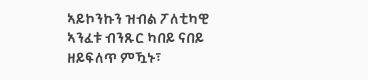ኣይኮንኩን ዝብል ፖለቲካዊ ኣንፈቱ ብንጹር ካበይ ናበይ ዘይፍለጥ ምዃኑ፣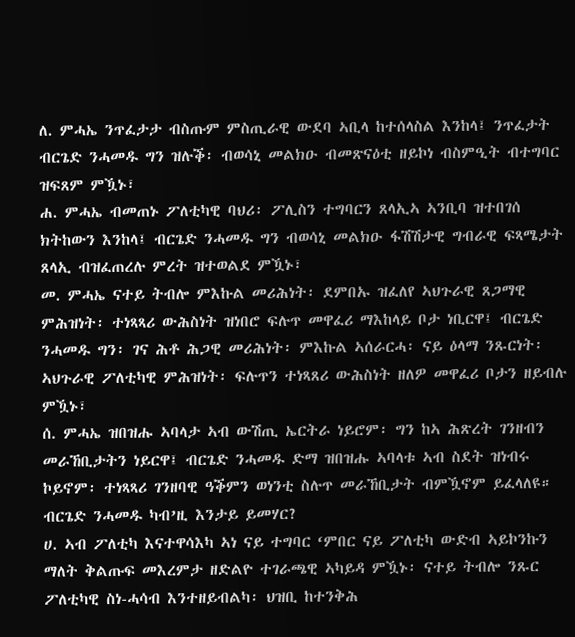ለ. ምሓኤ ንጥፈታታ ብስጡም ምስጢራዊ ውደባ ኣቢላ ከተሰላስል እንከላ፤ ንጥፈታት ብርጌድ ንሓመዱ ግን ዝሉቕ፡ ብወሳኒ መልክዑ ብመጽናዕቲ ዘይኮነ ብስምዒት ብተግባር ዝፍጸም ምዃኑ፣
ሐ. ምሓኤ ብመጠኑ ፖለቲካዊ ባህሪ፡ ፖሊስን ተግባርን ጸላኢኣ ኣንቢባ ዝተበገሰ ክትከውን እንከላ፤ ብርጌድ ንሓመዱ ግን ብወሳኒ መልክዑ ፋሽሽታዊ ግብራዊ ፍጻሜታት ጸላኢ ብዝፈጠረሉ ምረት ዝተወልደ ምዃኑ፣
መ. ምሓኤ ናተይ ትብሎ ምእኩል መሪሕነት፡ ደምበኡ ዝፈለየ ኣህጉራዊ ጸጋማዊ ምሕዝነት፡ ተነጻጻሪ ውሕስነት ዝነበሮ ፍሉጥ መዋፈሪ ማእከላይ ቦታ ነቢርዋ፤ ብርጌድ ንሓመዱ ግን፡ ገና ሕቶ ሕጋዊ መሪሕነት፡ ምእኩል ኣሰራርሓ፡ ናይ ዕላማ ንጹርነት፡ ኣህጉራዊ ፖለቲካዊ ምሕዝነት፡ ፍሉጥን ተነጻጸሪ ውሕስነት ዘለዎ መዋፈሪ ቦታን ዘይብሉ ምዃኑ፣
ሰ. ምሓኤ ዝበዝሑ ኣባላታ ኣብ ውሽጢ ኤርትራ ነይሮም፡ ግን ከኣ ሕጽረት ገንዘብን መራኸቢታትን ነይርዋ፤ ብርጌድ ንሓመዱ ድማ ዝበዝሑ ኣባላቱ ኣብ ስደት ዝነብሩ ኮይኖም፡ ተነጻጻሪ ገንዘባዊ ዓቕምን ወነንቲ ስሉጥ መራኸቢታት ብምዃኖም ይፈላለዩ።
ብርጌድ ንሓመዱ ካብ’ዚ እንታይ ይመሃር?
ሀ. ኣብ ፖለቲካ እናተዋሳእካ ኣነ ናይ ተግባር ‘ምበር ናይ ፖለቲካ ውድብ ኣይኮንኩን ማለት ቅልጡፍ መእረምታ ዘድልዮ ተገራጫዊ ኣካይዳ ምዃኑ፡ ናተይ ትብሎ ንጹር ፖለቲካዊ ስነ-ሓሳብ እንተዘይብልካ፡ ህዝቢ ከተንቅሕ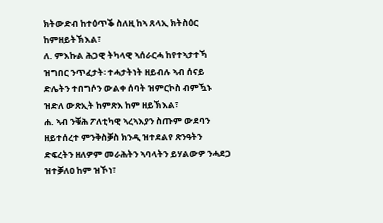ክትውድብ ከተዕጥቕ ስለዚ ከኣ ጸላኢ ክትስዕር ከምዘይትኽእል፣
ለ. ምእኩል ሕጋዊ ትካላዊ ኣሰራርሓ ከየተኣታተኻ ዝግበር ንጥፈታት፡ ተሓታትነት ዘይብሉ ኣብ ሰናይ ድሌትን ተበግሶን ውልቀ ሰባት ዝምርኮስ ብምዃኑ ዝድለ ውጽኢት ከምጽእ ከም ዘይኽእል፣
ሐ. ኣብ ንቑሕ ፖለቲካዊ ኣረኣእያን ስጡም ውደባን ዘይተሰረተ ምንቅስቓስ ክንዲ ዝተደልየ ጽንዓትን ድፍረትን ዘለዎም መራሕትን ኣባላትን ይሃልውዎ ንሓደጋ ዝተቓለዐ ከም ዝኾነ፣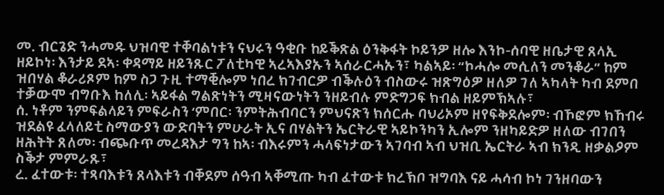መ. ብርጌድ ንሓመዱ ህዝባዊ ተቐባልነቱን ናህሩን ዓቂቡ ከይቕጽል ዕንቅፋት ኮይንዎ ዘሎ እንኮ-ሰባዊ ዘቤታዊ ጸላኢ ዘይኮነ፡ እንታይ ደኣ፡ ቀዳማይ ዘይንጹር ፖለቲካዊ ኣረኣእያኡን ኣሰራርሓኡን፣ ካልኣይ፡ “ኮሓሎ መሲለን መንቆራ” ከም ዝበሃል ቆራሪጾም ከም ስጋ ጉዚ ተማቒሎም ነበረ ክገብርዎ ብቕሉዕን ብስውሩ ዝጽግዕዎ ዘለዎ ገለ ኣካላት ካብ ደምበ ተቓውሞ ብግቡእ ከለሊ፡ ኣይፋል ግልጽነትን ሚዛናውነትን ንዘይብሉ ምድግጋፍ ክብል ዘይምኽኣሉ፣
ሰ. ነቶም ንምፍልላይን ምፍራስን ‘ምበር፡ ንምትሕብባርን ምህናጽን ክሰርሑ ባህሪኦም ዘየፍቅደሎም፡ ብኾፎም ክኸብሩ ዝደልዩ ፈላለይቲ ስማውያን ውድባትን ምሁራት ኢና በሃልትን ኤርትራዊ ኣይኮንካን ኢሎም ንዘካይድዎ ዘለው ብገበን ዘሕትት ጸለመ፡ ብጭቡጥ መረዳእታ ግን ከኣ፡ ብእሩምን ሓላፍነታውን ኣገባብ ኣብ ህዝቢ ኤርትራ ኣብ ክንዲ ዘቃልዖም ስቕታ ምምራጹ፣
ረ. ፈተውቱ፡ ተጻባእቱን ጸላእቱን ብቐደም ሰዓብ ኣቐሚጡ ካብ ፈተውቱ ክረኽቦ ዝግባእ ናይ ሓሳብ ኮነ ገንዘባውን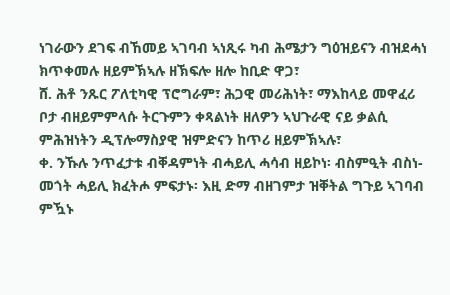ነገራውን ደገፍ ብኸመይ ኣገባብ ኣነጺሩ ካብ ሕሜታን ግዕዝይናን ብዝደሓነ ክጥቀመሉ ዘይምኽኣሉ ዘኽፍሎ ዘሎ ከቢድ ዋጋ፣
ሸ. ሕቶ ንጹር ፖለቲካዊ ፕሮግራም፣ ሕጋዊ መሪሕነት፣ ማእከላይ መዋፈሪ ቦታ ብዘይምምላሱ ትርጉምን ቀጻልነት ዘለዎን ኣህጉራዊ ናይ ቃልሲ ምሕዝነትን ዲፕሎማስያዊ ዝምድናን ከጥሪ ዘይምኽኣሉ፣
ቀ. ንኹሉ ንጥፈታቱ ብቐዳምነት ብሓይሊ ሓሳብ ዘይኮነ፡ ብስምዒት ብስነ-መጎት ሓይሊ ክፈትሖ ምፍታኑ፡ እዚ ድማ ብዘገምታ ዝቐትል ግጉይ ኣገባብ ምዃኑ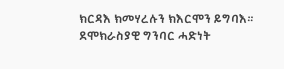ክርዳእ ክመሃረሉን ክእርሞን ይግባእ።
ደሞክራስያዊ ግንባር ሓድነት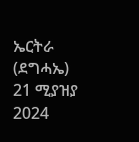ኤርትራ (ደግሓኤ)
21 ሚያዝያ 2024